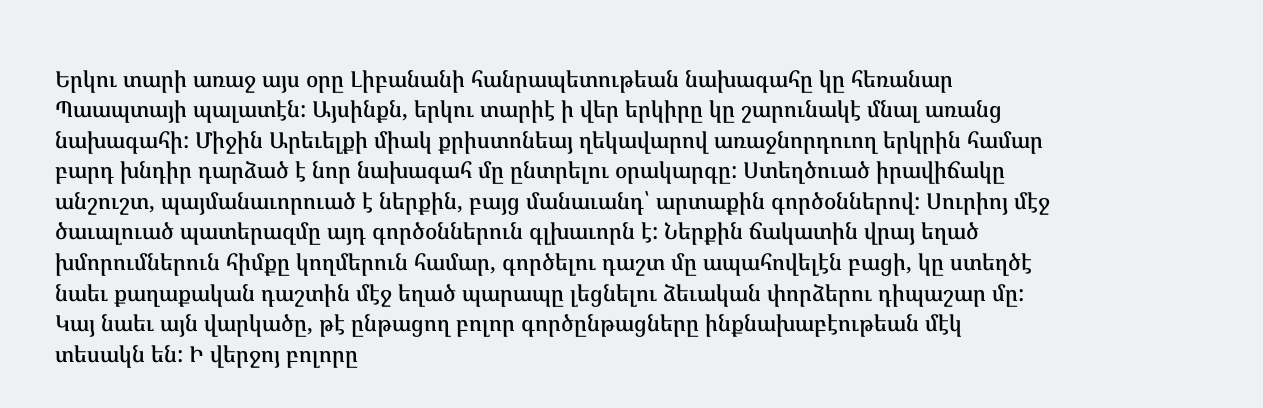Երկու տարի առաջ այս օրը Լիբանանի հանրապետութեան նախագահը կը հեռանար Պաապտայի պալատէն: Այսինքն, երկու տարիէ ի վեր երկիրը կը շարունակէ մնալ առանց նախագահի: Միջին Արեւելքի միակ քրիստոնեայ ղեկավարով առաջնորդուող երկրին համար բարդ խնդիր դարձած է նոր նախագահ մը ընտրելու օրակարգը: Ստեղծուած իրավիճակը անշուշտ, պայմանաւորուած է ներքին, բայց մանաւանդ՝ արտաքին գործօններով: Սուրիոյ մէջ ծաւալուած պատերազմը այդ գործօններուն գլխաւորն է: Ներքին ճակատին վրայ եղած խմորումներուն հիմքը կողմերուն համար, գործելու դաշտ մը ապահովելէն բացի, կը ստեղծէ նաեւ քաղաքական դաշտին մէջ եղած պարապը լեցնելու ձեւական փորձերու դիպաշար մը: Կայ նաեւ այն վարկածը, թէ ընթացող բոլոր գործընթացները ինքնախաբէութեան մէկ տեսակն են: Ի վերջոյ բոլորը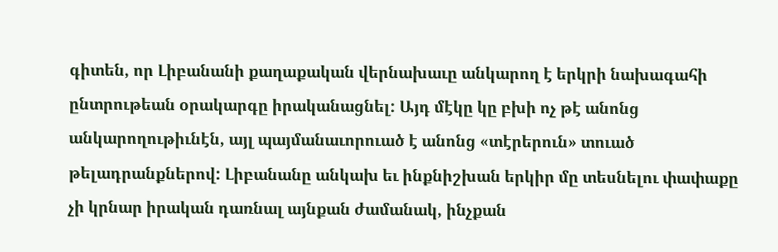գիտեն, որ Լիբանանի քաղաքական վերնախաւը անկարող է երկրի նախագահի ընտրութեան օրակարգը իրականացնել: Այդ մէկը կը բխի ոչ թէ անոնց անկարողութիւնէն, այլ պայմանաւորուած է անոնց «տէրերուն» տուած թելադրանքներով: Լիբանանը անկախ եւ ինքնիշխան երկիր մը տեսնելու փափաքը չի կրնար իրական դառնալ այնքան ժամանակ, ինչքան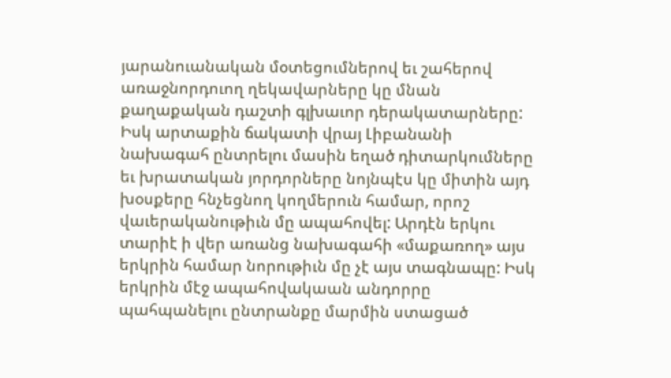յարանուանական մօտեցումներով եւ շահերով առաջնորդուող ղեկավարները կը մնան քաղաքական դաշտի գլխաւոր դերակատարները: Իսկ արտաքին ճակատի վրայ Լիբանանի նախագահ ընտրելու մասին եղած դիտարկումները եւ խրատական յորդորները նոյնպէս կը միտին այդ խօսքերը հնչեցնող կողմերուն համար, որոշ վաւերականութիւն մը ապահովել: Արդէն երկու տարիէ ի վեր առանց նախագահի «մաքառող» այս երկրին համար նորութիւն մը չէ այս տագնապը: Իսկ երկրին մէջ ապահովակաան անդորրը պահպանելու ընտրանքը մարմին ստացած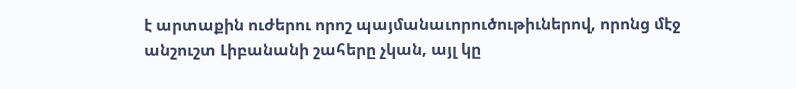է արտաքին ուժերու որոշ պայմանաւորուծութիւներով, որոնց մէջ անշուշտ Լիբանանի շահերը չկան, այլ կը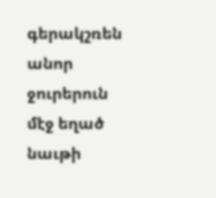գերակշռեն անոր ջուրերուն մէջ եղած նաւթի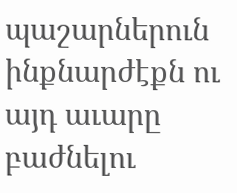պաշարներուն ինքնարժէքն ու այդ աւարը բաժնելու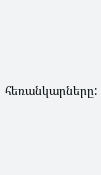հեռանկարները: